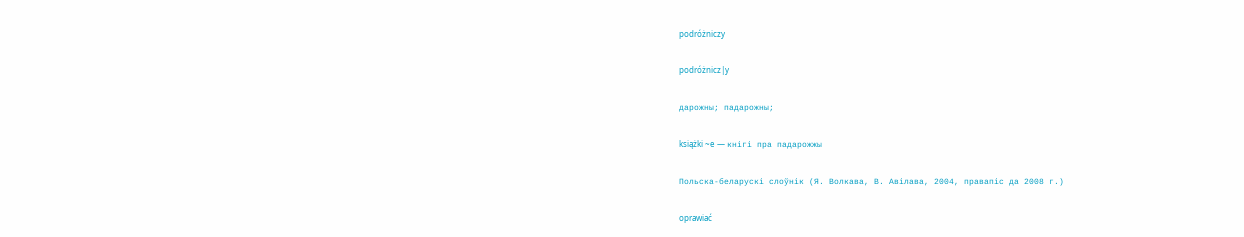podróżniczy

podróżnicz|y

дарожны; падарожны;

książki ~e — кнігі пра падарожжы

Польска-беларускі слоўнік (Я. Волкава, В. Авілава, 2004, правапіс да 2008 г.)

oprawiać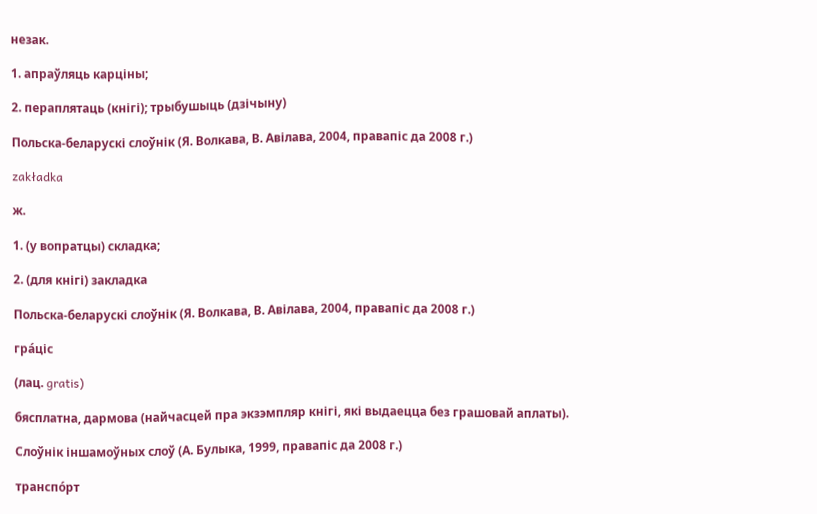незак.

1. апраўляць карціны;

2. пераплятаць (кнігі); трыбушыць (дзічыну)

Польска-беларускі слоўнік (Я. Волкава, В. Авілава, 2004, правапіс да 2008 г.)

zakładka

ж.

1. (у вопратцы) складка;

2. (для кнігі) закладка

Польска-беларускі слоўнік (Я. Волкава, В. Авілава, 2004, правапіс да 2008 г.)

гра́ціс

(лац. gratis)

бясплатна, дармова (найчасцей пра экзэмпляр кнігі, які выдаецца без грашовай аплаты).

Слоўнік іншамоўных слоў (А. Булыка, 1999, правапіс да 2008 г.)

транспо́рт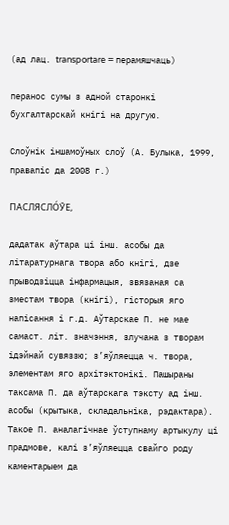(ад лац. transportare = перамяшчаць)

перанос сумы з адной старонкі бухгалтарскай кнігі на другую.

Слоўнік іншамоўных слоў (А. Булыка, 1999, правапіс да 2008 г.)

ПАСЛЯСЛО́ЎЕ,

дадатак аўтара ці інш. асобы да літаратурнага твора або кнігі, дзе прыводзіцца інфармацыя, звязаная са зместам твора (кнігі), гісторыя яго напісання і г.д. Аўтарскае П. не мае самаст. літ. значэння, злучана з творам ідэйнай сувяззю; з’яўляецца ч. твора, элементам яго архітэктонікі. Пашыраны таксама П. да аўтарскага тэксту ад інш. асобы (крытыка, складальніка, рэдактара). Такое П. аналагічнае ўступнаму артыкулу ці прадмове, калі з’яўляецца свайго роду каментарыем да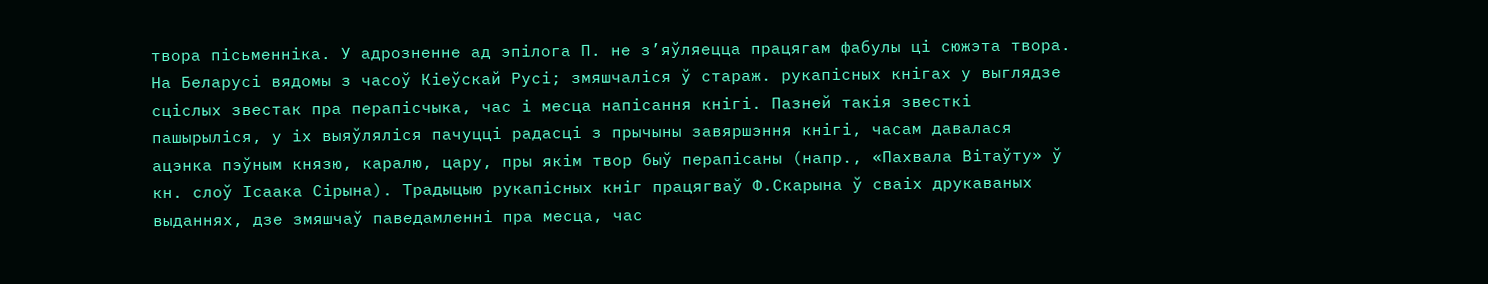твора пісьменніка. У адрозненне ад эпілога П. не з’яўляецца працягам фабулы ці сюжэта твора. На Беларусі вядомы з часоў Кіеўскай Русі; змяшчаліся ў стараж. рукапісных кнігах у выглядзе сціслых звестак пра перапісчыка, час і месца напісання кнігі. Пазней такія звесткі пашырыліся, у іх выяўляліся пачуцці радасці з прычыны завяршэння кнігі, часам давалася ацэнка пэўным князю, каралю, цару, пры якім твор быў перапісаны (напр., «Пахвала Вітаўту» ў кн. слоў Ісаака Сірына). Традыцыю рукапісных кніг працягваў Ф.Скарына ў сваіх друкаваных выданнях, дзе змяшчаў паведамленні пра месца, час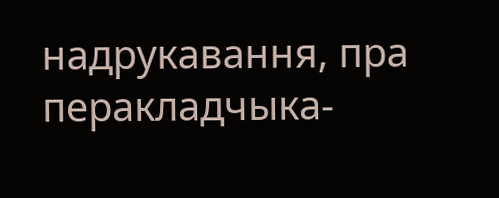надрукавання, пра перакладчыка-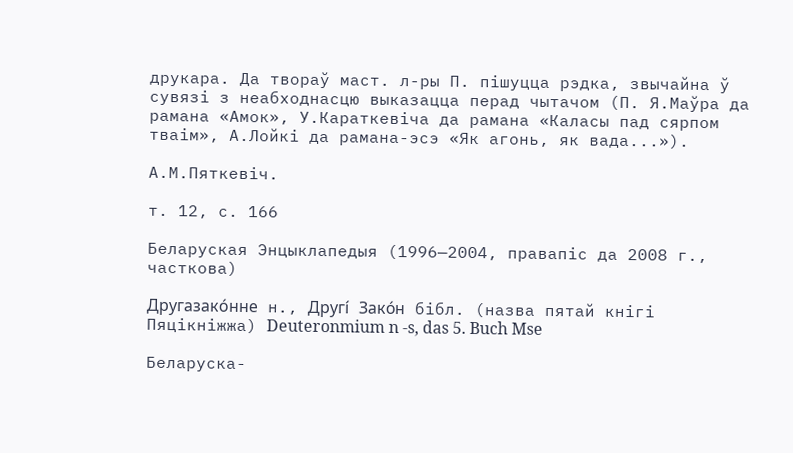друкара. Да твораў маст. л-ры П. пішуцца рэдка, звычайна ў сувязі з неабходнасцю выказацца перад чытачом (П. Я.Маўра да рамана «Амок», У.Караткевіча да рамана «Каласы пад сярпом тваім», А.Лойкі да рамана-эсэ «Як агонь, як вада...»).

А.М.Пяткевіч.

т. 12, с. 166

Беларуская Энцыклапедыя (1996—2004, правапіс да 2008 г., часткова)

Другазако́нне н., Другі́ Зако́н бібл. (назва пятай кнігі Пяцікніжжа) Deuteronmium n -s, das 5. Buch Mse

Беларуска-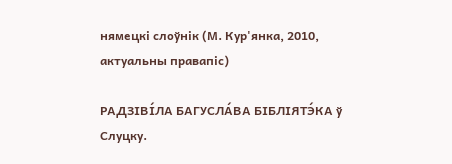нямецкі слоўнік (М. Кур'янка, 2010, актуальны правапіс)

РАДЗІВІ́ЛА БАГУСЛА́ВА БІБЛІЯТЭ́КА ў Слуцку.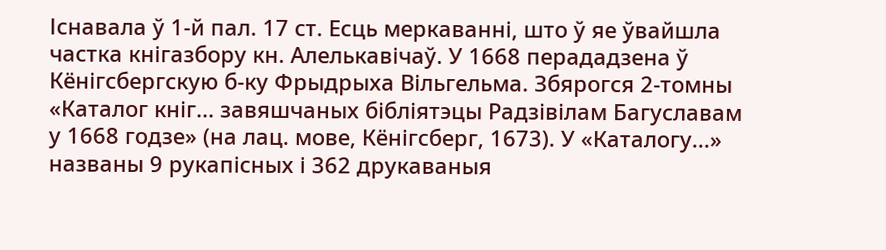Існавала ў 1-й пал. 17 ст. Есць меркаванні, што ў яе ўвайшла частка кнігазбору кн. Алелькавічаў. У 1668 перададзена ў Кёнігсбергскую б-ку Фрыдрыха Вільгельма. Збярогся 2-томны «Каталог кніг... завяшчаных бібліятэцы Радзівілам Багуславам у 1668 годзе» (на лац. мове, Кёнігсберг, 1673). У «Каталогу...» названы 9 рукапісных і 362 друкаваныя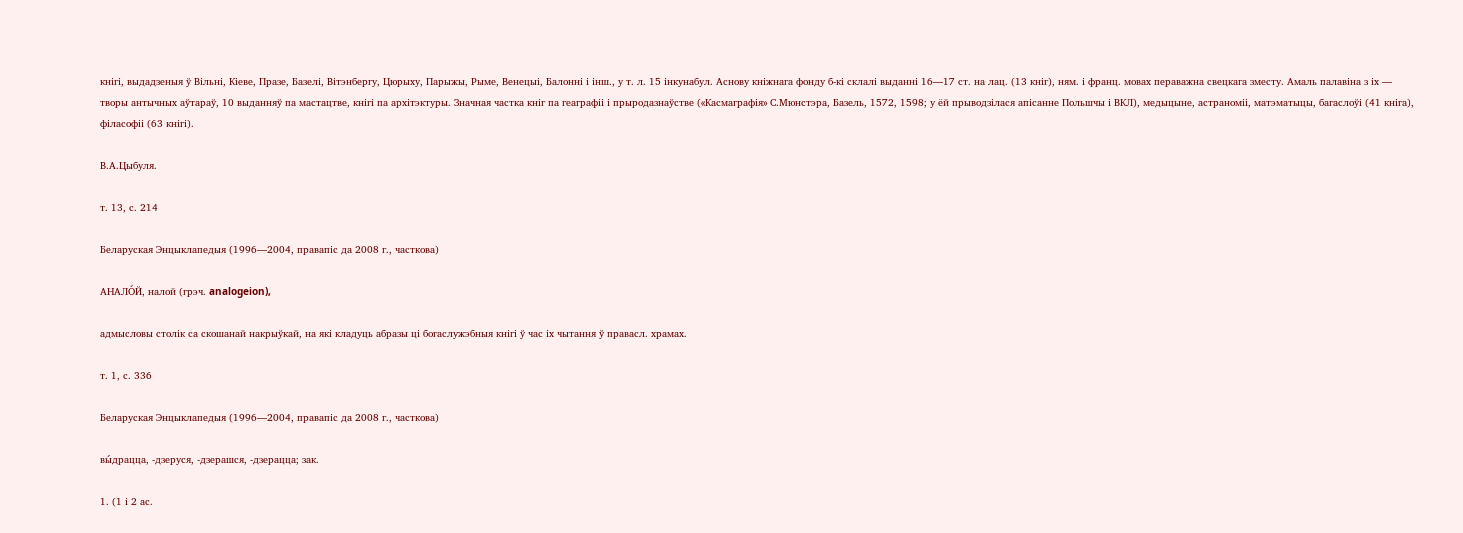кнігі, выдадзеныя ў Вільні, Кіеве, Празе, Базелі, Вітэнбергу, Цюрыху, Парыжы, Рыме, Венецыі, Балонні і інш., у т. л. 15 інкунабул. Аснову кніжнага фонду б-кі склалі выданні 16—17 ст. на лац. (13 кніг), ням. і франц. мовах пераважна свецкага зместу. Амаль палавіна з іх — творы антычных аўтараў, 10 выданняў па мастацтве, кнігі па архітэктуры. Значная частка кніг па геаграфіі і прыродазнаўстве («Касмаграфія» С.Мюнстэра, Базель, 1572, 1598; у ёй прыводзілася апісанне Польшчы і ВКЛ), медыцыне, астраноміі, матэматыцы, багаслоўі (41 кніга), філасофіі (63 кнігі).

В.А.Цыбуля.

т. 13, с. 214

Беларуская Энцыклапедыя (1996—2004, правапіс да 2008 г., часткова)

АНАЛО́Й, налой (грэч. analogeion),

адмысловы столік са скошанай накрыўкай, на які кладуць абразы ці богаслужэбныя кнігі ў час іх чытання ў правасл. храмах.

т. 1, с. 336

Беларуская Энцыклапедыя (1996—2004, правапіс да 2008 г., часткова)

вы́драцца, ‑дзеруся, ‑дзерашся, ‑дзерацца; зак.

1. (1 і 2 ас.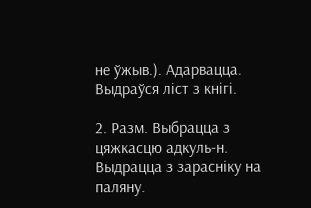не ўжыв.). Адарвацца. Выдраўся ліст з кнігі.

2. Разм. Выбрацца з цяжкасцю адкуль‑н. Выдрацца з зарасніку на паляну.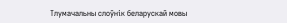Тлумачальны слоўнік беларускай мовы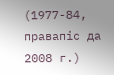(1977-84, правапіс да 2008 г.)